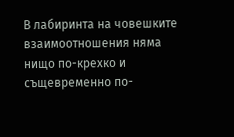В лабиринта на човешките взаимоотношения няма нищо по-крехко и същевременно по-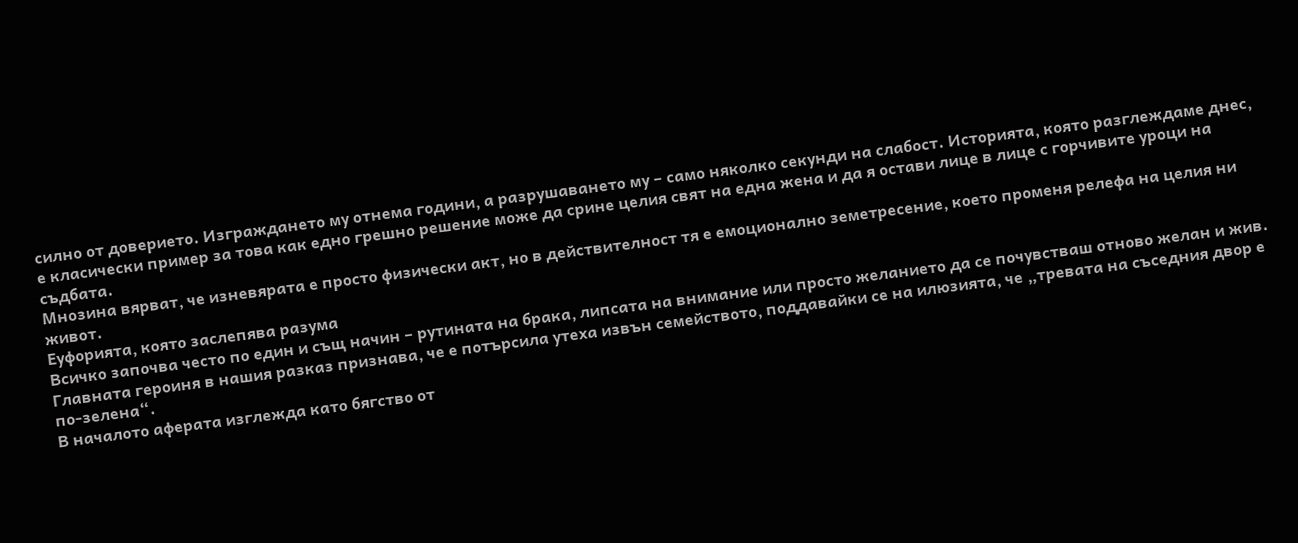силно от доверието. Изграждането му отнема години, а разрушаването му – само няколко секунди на слабост. Историята, която разглеждаме днес, е класически пример за това как едно грешно решение може да срине целия свят на една жена и да я остави лице в лице с горчивите уроци на съдбата.
Мнозина вярват, че изневярата е просто физически акт, но в действителност тя е емоционално земетресение, което променя релефа на целия ни живот.
Еуфорията, която заслепява разума
Всичко започва често по един и същ начин – рутината на брака, липсата на внимание или просто желанието да се почувстваш отново желан и жив. Главната героиня в нашия разказ признава, че е потърсила утеха извън семейството, поддавайки се на илюзията, че „тревата на съседния двор е по-зелена“.
В началото аферата изглежда като бягство от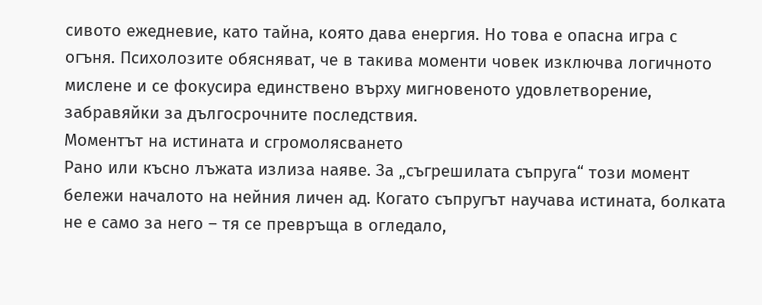сивото ежедневие, като тайна, която дава енергия. Но това е опасна игра с огъня. Психолозите обясняват, че в такива моменти човек изключва логичното мислене и се фокусира единствено върху мигновеното удовлетворение, забравяйки за дългосрочните последствия.
Моментът на истината и сгромолясването
Рано или късно лъжата излиза наяве. За „съгрешилата съпруга“ този момент бележи началото на нейния личен ад. Когато съпругът научава истината, болката не е само за него – тя се превръща в огледало,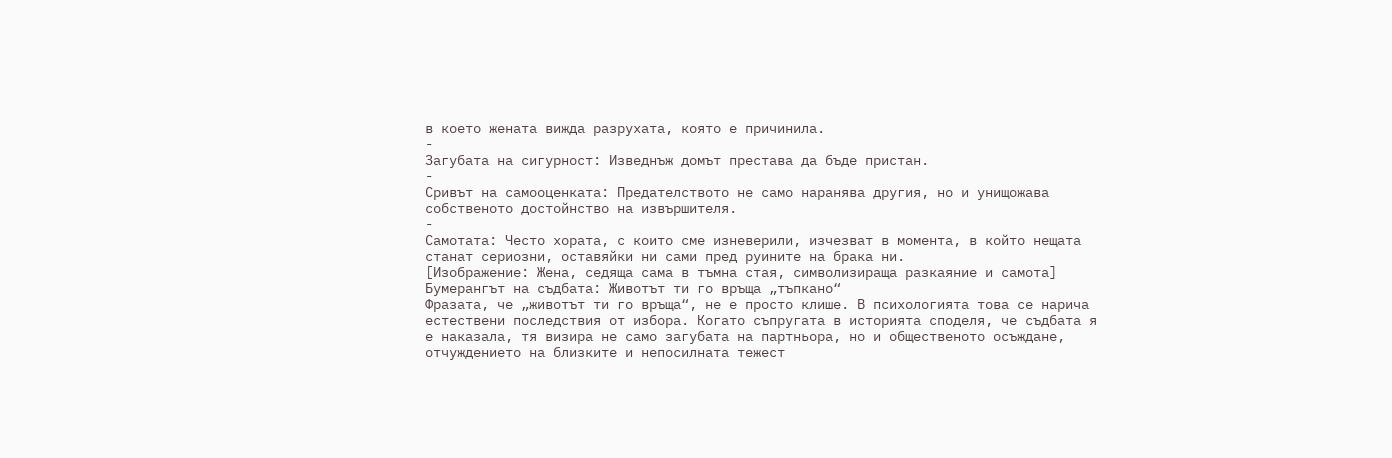в което жената вижда разрухата, която е причинила.
-
Загубата на сигурност: Изведнъж домът престава да бъде пристан.
-
Сривът на самооценката: Предателството не само наранява другия, но и унищожава собственото достойнство на извършителя.
-
Самотата: Често хората, с които сме изневерили, изчезват в момента, в който нещата станат сериозни, оставяйки ни сами пред руините на брака ни.
[Изображение: Жена, седяща сама в тъмна стая, символизираща разкаяние и самота]
Бумерангът на съдбата: Животът ти го връща „тъпкано“
Фразата, че „животът ти го връща“, не е просто клише. В психологията това се нарича естествени последствия от избора. Когато съпругата в историята споделя, че съдбата я е наказала, тя визира не само загубата на партньора, но и общественото осъждане, отчуждението на близките и непосилната тежест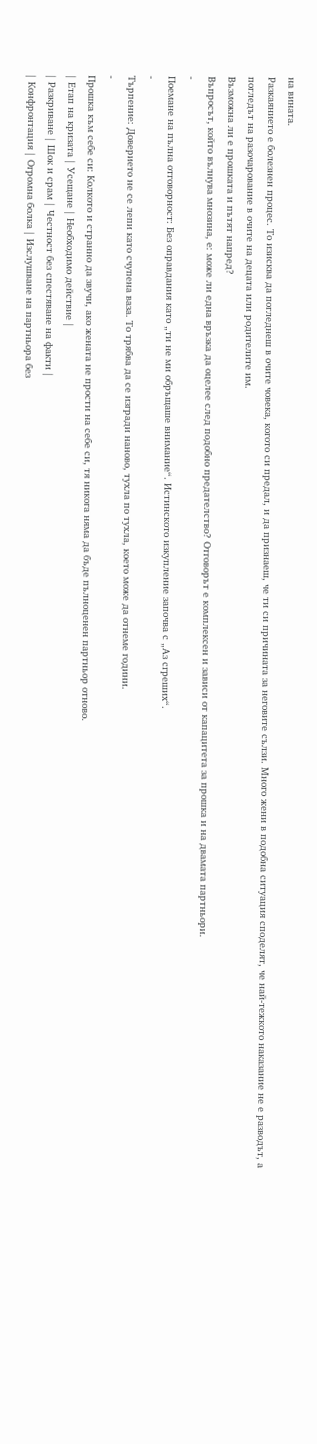на вината.
Разкаянието е болезнен процес. То изисква да погледнеш в очите човека, когото си предал, и да признаеш, че ти си причината за неговите сълзи. Много жени в подобна ситуация споделят, че най-тежкото наказание не е разводът, а погледът на разочарование в очите на децата или родителите им.
Възможна ли е прошката и пътят напред?
Въпросът, който вълнува мнозина, е: може ли една връзка да оцелее след подобно предателство? Отговорът е комплексен и зависи от капацитета за прошка и на двамата партньори.
-
Поемане на пълна отговорност: Без оправдания като „ти не ми обръщаше внимание“. Истинското изкупление започва с „Аз сгреших“.
-
Търпение: Доверието не се лепи като счупена ваза. То трябва да се изгради наново, тухла по тухла, което може да отнеме години.
-
Прошка към себе си: Колкото и странно да звучи, ако жената не прости на себе си, тя никога няма да бъде пълноценен партньор отново.
| Етап на кризата | Усещане | Необходимо действие |
| Разкриване | Шок и срам | Честност без спестяване на факти |
| Конфронтация | Огромна болка | Изслушване на партньора без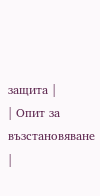защита |
| Опит за възстановяване |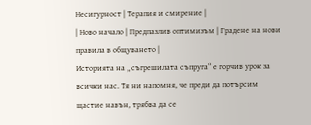Несигурност | Терапия и смирение |
| Ново начало | Предпазлив оптимизъм | Градене на нови правила в общуването |
Историята на „съгрешилата съпруга“ е горчив урок за всички нас. Тя ни напомня, че преди да потърсим щастие навън, трябва да се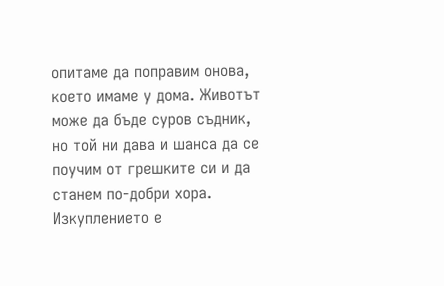опитаме да поправим онова, което имаме у дома. Животът може да бъде суров съдник, но той ни дава и шанса да се поучим от грешките си и да станем по-добри хора. Изкуплението е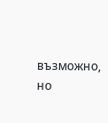възможно, но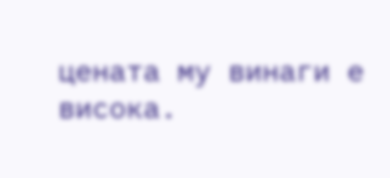цената му винаги е висока.